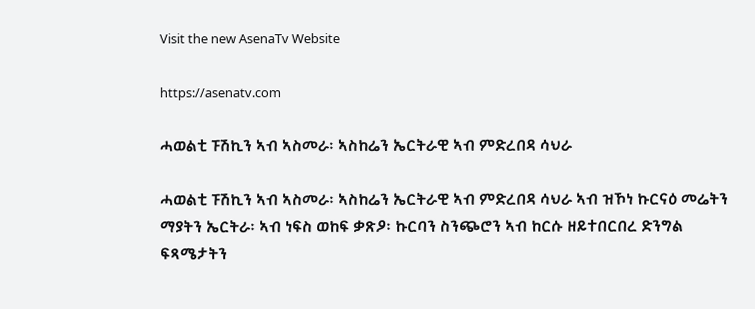Visit the new AsenaTv Website

https://asenatv.com

ሓወልቲ ፑሽኪን ኣብ ኣስመራ፡ ኣስከሬን ኤርትራዊ ኣብ ምድረበዳ ሳህራ

ሓወልቲ ፑሽኪን ኣብ ኣስመራ፡ ኣስከሬን ኤርትራዊ ኣብ ምድረበዳ ሳህራ ኣብ ዝኾነ ኩርናዕ መሬትን ማያትን ኤርትራ፡ ኣብ ነፍስ ወከፍ ቃጽዖ፡ ኩርባን ስንጭሮን ኣብ ከርሱ ዘይተበርበረ ድንግል ፍጻሜታትን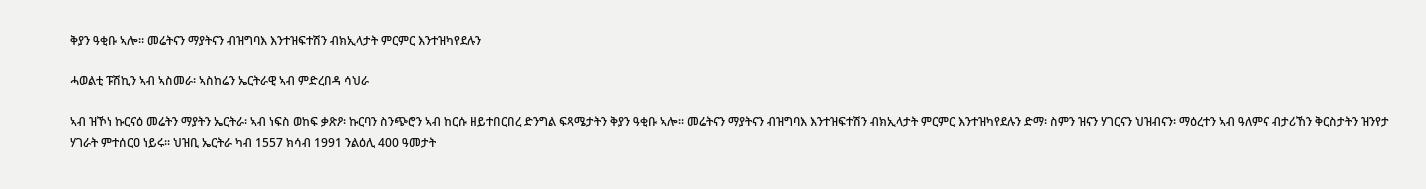ቅያን ዓቂቡ ኣሎ። መሬትናን ማያትናን ብዝግባእ እንተዝፍተሽን ብክኢላታት ምርምር እንተዝካየደሉን

ሓወልቲ ፑሽኪን ኣብ ኣስመራ፡ ኣስከሬን ኤርትራዊ ኣብ ምድረበዳ ሳህራ

ኣብ ዝኾነ ኩርናዕ መሬትን ማያትን ኤርትራ፡ ኣብ ነፍስ ወከፍ ቃጽዖ፡ ኩርባን ስንጭሮን ኣብ ከርሱ ዘይተበርበረ ድንግል ፍጻሜታትን ቅያን ዓቂቡ ኣሎ። መሬትናን ማያትናን ብዝግባእ እንተዝፍተሽን ብክኢላታት ምርምር እንተዝካየደሉን ድማ፡ ስምን ዝናን ሃገርናን ህዝብናን፡ ማዕረተን ኣብ ዓለምና ብታሪኸን ቅርስታትን ዝንየታ ሃገራት ምተሰርዐ ነይሩ፡፡ ህዝቢ ኤርትራ ካብ 1557 ክሳብ 1991 ንልዕሊ 400 ዓመታት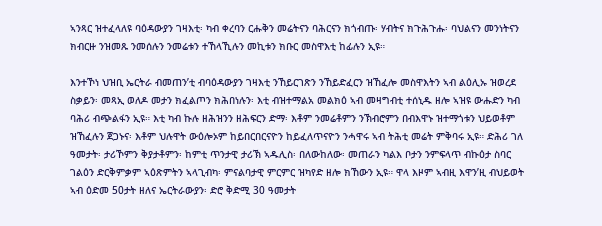ኣንጻር ዝተፈላለዩ ባዕዳውያን ገዛእቲ፡ ካብ ቀረባን ርሑቅን መሬትናን ባሕርናን ክጎብጡ፡ ሃብትና ክጉሕጉሑ፡ ባህልናን መንነትናን  ክብርዙ ንዝመጹ ንመሰሉን ንመሬቱን ተኸላኺሉን መኪቱን ክቡር መስዋእቲ ከፊሉን ኢዩ።

እንተኾነ ህዝቢ ኤርትራ ብመጠን’ቲ ብባዕዳውያን ገዛእቲ ንኸይርገጽን ንኸይድፈርን ዝኸፈሎ መስዋእትን ኣብ ልዕሊኡ ዝወረደ ስቃይን፡ መጻኢ ወለዶ መታን ክፈልጦን ክሕበነሉን፡ እቲ ብዝተማልአ መልክዕ ኣብ መዛግብቲ ተሰኒዱ ዘሎ ኣዝዩ ውሑድን ካብ ባሕሪ ብጭልፋን ኢዩ። እቲ ካብ ኩሉ ዘሕዝንን ዘሕፍርን ድማ፡ እቶም ንመሬቶምን ንኽብሮምን በብእዋኑ ዝተማጎቱን ህይወቶም ዝኸፈሉን ጀጋኑና፡ እቶም ህሉዋት ውዕሎኦም ከይበርበርናዮን ከይፈለጥናዮን ንሓዋሩ ኣብ ትሕቲ መሬት ምቅባሩ ኢዩ። ድሕሪ ገለ ዓመታት፡ ታሪኾምን ቅያታቶምን፡ ከምቲ ጥንታዊ ታሪኽ ኣዱሊስ፡ በለውከለው፡ መጠራን ካልእ ቦታን ንምፍላጥ ብኩዕታ ስባር ገልዕን ድርቅምቃም ኣዕጽምትን ኣላጊብካ፡ ምናልባታዊ ምርምር ዝካየድ ዘሎ ክኸውን ኢዩ። ዋላ እዞም ኣብዚ እዋን’ዚ ብህይወት ኣብ ዕድመ 50ታት ዘለና ኤርትራውያን፡ ድሮ ቅድሚ 30 ዓመታት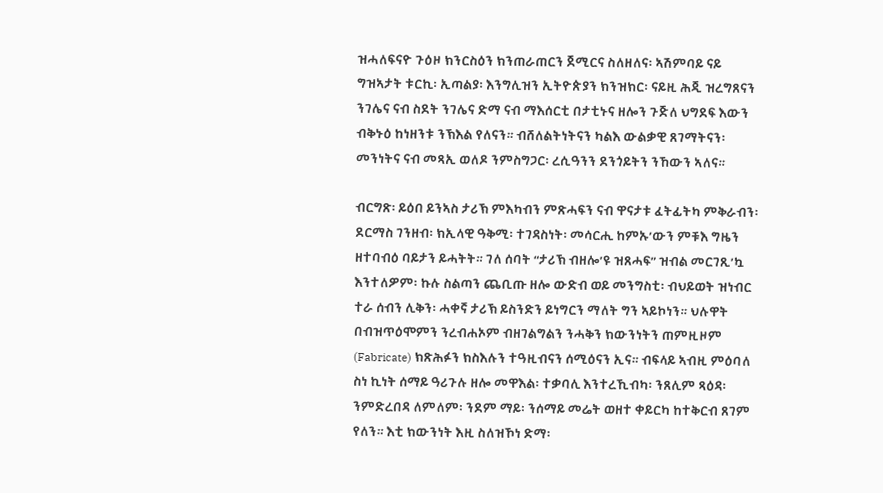ዝሓለፍናዮ ጉዕዞ ክንርስዕን ክንጠራጠርን ጀሚርና ስለዘለና፡ ኣሽምባይ ናይ ግዝኣታት ቱርኪ፡ ኢጣልያ፡ እንግሊዝን ኢትዮጵያን ክንዝክር፡ ናይዚ ሕጂ ዝረግጸናን ንገሌና ናብ ስደት ንገሌና ድማ ናብ ማእሰርቲ በታቲኑና ዘሎን ጉጅለ ህግደፍ እውን ብቅኑዕ ከነዘንቱ ንኽእል የለናን። ብሸለልትነትናን ካልእ ውልቃዊ ጸገማትናን፡ መንነትና ናብ መጻኢ ወለዶ ንምስግጋር፡ ረሲዓንን ደንጎይትን ንኸውን ኣለና።

ብርግጽ፡ ይዕበ ይንኣስ ታሪኽ ምእካብን ምጽሓፍን ናብ ዋናታቱ ፈትፊትካ ምቅራብን፡ ደርማስ ገንዘብ፡ ክኢላዊ ዓቅሚ፡ ተገዳስነት፡ መሳርሒ ከምኡ’ውን ምቹእ ግዜን ዘተባብዕ ባይታን ይሓትት። ገለ ሰባት “ታሪኽ ብዘሎ’ዩ ዝጸሓፍ” ዝብል መርገጺ’ኳ እንተለዎም፡ ኩሉ ስልጣን ጨቢጡ ዘሎ ውድብ ወይ መንግስቲ፡ ብህይወት ዝነብር ተራ ሰብን ሊቅን፡ ሓቀኛ ታሪኽ ይስንድን ይነግርን ማለት ግን ኣይኮነን። ህሉዋት በብዝጥዕሞምን ንረብሐኦም ብዘገልግልን ንሓቅን ክውንነትን ጠምዚዞም (Fabricate) ክጽሕፉን ክስእሉን ተዓዚብናን ሰሚዕናን ኢና። ብፍላይ ኣብዚ ምዕባለ ስነ ኪነት ሰማይ ዓሪጉሉ ዘሎ መዋእል፡ ተቃባሊ እንተረኺብካ፡ ንጸሊም ጻዕዳ፡ ንምድረበዳ ለምለም፡ ንደም ማይ፡ ንሰማይ መሬት ወዘተ ቀይርካ ከተቅርብ ጸገም የለን። እቲ ክውንነት እዚ ስለዝኾነ ድማ፡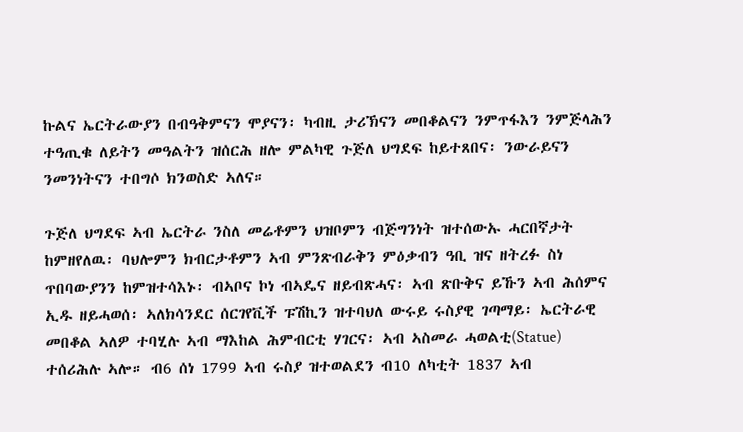ኩልና ኤርትራውያን በብዓቅምናን ሞያናን፡ ካብዚ ታሪኽናን መበቆልናን ንምጥፋእን ንምጅላሕን ተዓጢቁ ለይትን መዓልትን ዝሰርሕ ዘሎ ምልካዊ ጉጅለ ህግደፍ ከይተጸበና፡ ንውራይናን ንመንነትናን ተበግሶ ክንወስድ ኣለና።

ጉጅለ ህግደፍ ኣብ ኤርትራ ንስለ መሬቶምን ህዝቦምን ብጅግንነት ዝተሰውኡ ሓርበኛታት ከምዘየለዉ፡ ባህሎምን ክብርታቶምን ኣብ ምንጽብራቅን ምዕቃብን ዓቢ ዝና ዘትረፉ ስነ ጥበባውያንን ከምዝተሳእኑ፡ ብኣቦና ኮነ ብኣዴና ዘይብጽሓና፡ ኣብ ጽቡቅና ይኹን ኣብ ሕሰምና ኢዱ ዘይሓወሰ፡ ኣለክሳንደር ሰርገየቪች ፑሽኪን ዝተባህለ ውሩይ ሩስያዊ ገጣማይ፡ ኤርትራዊ መበቆል ኣለዎ ተባሂሉ ኣብ ማእከል ሕምብርቲ ሃገርና፡ ኣብ ኣስመራ ሓወልቲ(Statue) ተሰሪሕሉ ኣሎ። ብ6 ሰነ 1799 ኣብ ሩስያ ዝተወልደን ብ10 ለካቲት 1837 ኣብ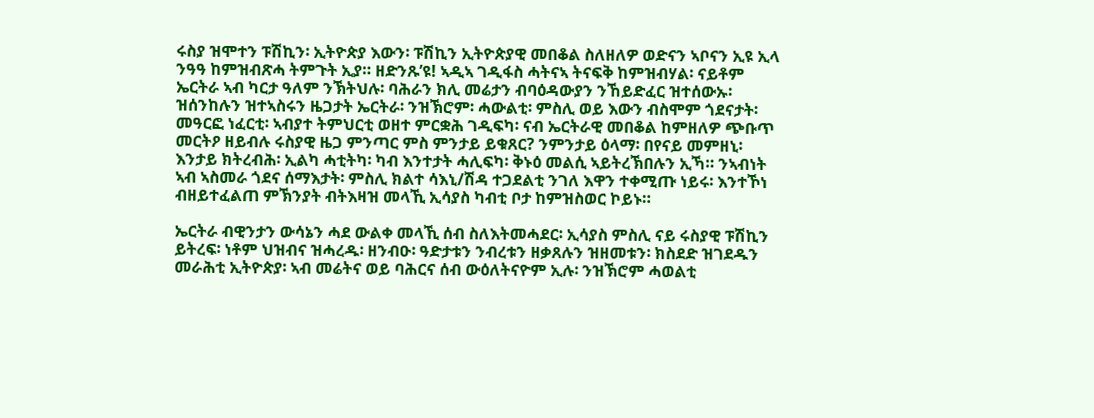ሩስያ ዝሞተን ፑሽኪን፡ ኢትዮጵያ እውን፡ ፑሽኪን ኢትዮጵያዊ መበቆል ስለዘለዎ ወድናን ኣቦናን ኢዩ ኢላ ንዓዓ ከምዝብጽሓ ትምጉት ኢያ። ዘድንጹ’ዩ! ኣዲኣ ገዲፋስ ሓትናኣ ትናፍቅ ከምዝብሃል፡ ናይቶም ኤርትራ ኣብ ካርታ ዓለም ንኽትህሉ፡ ባሕራን ክሊ መሬታን ብባዕዳውያን ንኸይድፈር ዝተሰውኡ፡ ዝሰንከሉን ዝተኣስሩን ዜጋታት ኤርትራ፡ ንዝኽሮም፡ ሓውልቲ፡ ምስሊ ወይ እውን ብስሞም ጎደናታት፡ መዓርፎ ነፈርቲ፡ ኣብያተ ትምህርቲ ወዘተ ምርቋሕ ገዲፍካ፡ ናብ ኤርትራዊ መበቆል ከምዘለዎ ጭቡጥ መርትዖ ዘይብሉ ሩስያዊ ዜጋ ምንጣር ምስ ምንታይ ይቁጸር? ንምንታይ ዕላማ፡ በየናይ መምዘኒ፡ እንታይ ክትረብሕ፡ ኢልካ ሓቲትካ፡ ካብ እንተታት ሓሊፍካ፡ ቅኑዕ መልሲ ኣይትረኽበሉን ኢኻ። ንኣብነት ኣብ ኣስመራ ጎደና ሰማእታት፡ ምስሊ ክልተ ሳእኒ/ሽዳ ተጋደልቲ ንገለ እዋን ተቀሚጡ ነይሩ፡ እንተኾነ ብዘይተፈልጠ ምኽንያት ብትእዛዝ መላኺ ኢሳያስ ካብቲ ቦታ ከምዝስወር ኮይኑ።

ኤርትራ ብዊንታን ውሳኔን ሓደ ውልቀ መላኺ ሰብ ስለእትመሓደር፡ ኢሳያስ ምስሊ ናይ ሩስያዊ ፑሽኪን ይትረፍ፡ ነቶም ህዝብና ዝሓረዱ፡ ዘንብዑ፡ ዓድታቱን ንብረቱን ዘቃጸሉን ዝዘመቱን፡ ክስደድ ዝገደዱን መራሕቲ ኢትዮጵያ፡ ኣብ መሬትና ወይ ባሕርና ሰብ ውዕለትናዮም ኢሉ፡ ንዝኽሮም ሓወልቲ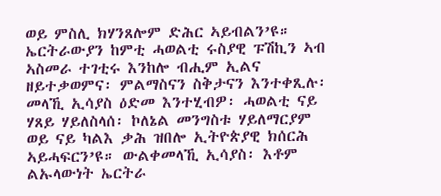ወይ ምስሊ ክሃንጸሎም ድሕር ኣይብልን’ዩ። ኤርትራውያን ከምቲ ሓወልቲ ሩስያዊ ፑሽኪን ኣብ ኣስመራ ተገቲሩ እንከሎ ብሒም ኢልና ዘይተቃወምና፡ ምልማስናን ስቅታናን እንተቀጺሉ፡ መላኺ ኢሳያስ ዕድመ እንተሂብዎ፡ ሓወልቲ ናይ ሃጸይ ሃይለስላሰ፡ ኮለኔል መንግስቱ ሃይለማርያም ወይ ናይ ካልእ ቃሕ ዝበሎ ኢትዮጵያዊ ክሰርሕ ኣይሓፍርን’ዩ። ውልቀመላኺ ኢሳያስ፡ እቶም ልኡላውነት ኤርትራ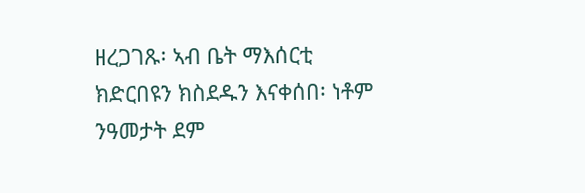ዘረጋገጹ፡ ኣብ ቤት ማእሰርቲ ክድርበዩን ክስደዱን እናቀሰበ፡ ነቶም ንዓመታት ደም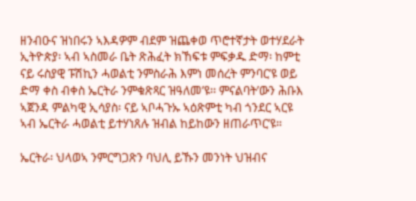ዘንብዑና ዝነበሩን ኣእዳዎም ብደም ዝጨቀወ ጥሮተኛታት ወተሃደራት ኢትዮጵያ፡ ኣብ ኣስመራ ቤት ጽሕፈት ክኸፍቱ ምፍቃዱ ድማ፡ ከምቲ ናይ ሩስያዊ ፑሽኪን ሓወልቲ ንምስራሕ እምነ መሰረት ምንባር’ዩ ወይ ድማ ቀስ ብቀስ ኤርትራ ንምቁጽጻር ዝዓለመ’ዩ፡፡ ምናልባት’ውን ሕቡእ ኣጀንዳ ምልካዊ ኢሳያስ፡ ናይ ኣቦሓጉኡ ኣዕጽምቲ ካብ ጎንደር ኣርዩ ኣብ ኤርትራ ሓወልቲ ይተሃነጸሉ ዝብል ከይከውን ዘጠራጥር’ዩ።

ኤርትራ፡ ህላወኣ ንምርግጋጽን ባህሊ ይኹን መንነት ህዝብና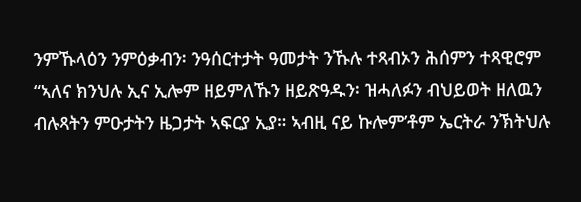ንምኹላዕን ንምዕቃብን፡ ንዓሰርተታት ዓመታት ንኹሉ ተጻብኦን ሕሰምን ተጻዊሮም “ኣለና ክንህሉ ኢና ኢሎም ዘይምለኹን ዘይጽዓዱን፡ ዝሓለፉን ብህይወት ዘለዉን ብሉጻትን ምዑታትን ዜጋታት ኣፍርያ ኢያ። ኣብዚ ናይ ኩሎም’ቶም ኤርትራ ንኽትህሉ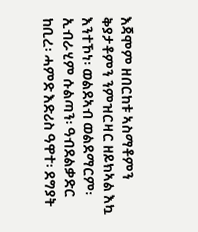እጃሞም ዘበርከቱ ኣስማቶምን ቅያታቶምን ንምዝርዛር ዘይክኣል እኳ እንተኾነ፡ ወልደኣብ ወልደማርም፡ ኢብራሂም ሱልጣን፡ ዓብደልቃድር ከቢረ፡ ሓምድ እድሪስ ዓዋተ፡ ደግያት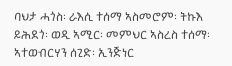ባህታ ሓጎስ፡ ራእሲ ተሰማ ኣስመሮም፡ ትኩእ ይሕደጎ፡ ወዲ ኣሚር፡ መምህር ኣስረስ ተሰማ፡ ኣተወብርሃን ሰጊድ፡ ኢንጅነር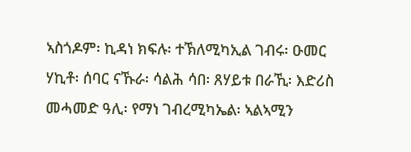ኣስጎዶም፡ ኪዳነ ክፍሉ፡ ተኽለሚካኢል ገብሩ፡ ዑመር ሃኪቶ፡ ሰባር ናኹራ፡ ሳልሕ ሳበ፡ ጸሃይቱ በራኺ፡ እድሪስ መሓመድ ዓሊ፡ የማነ ገብረሚካኤል፡ ኣልኣሚን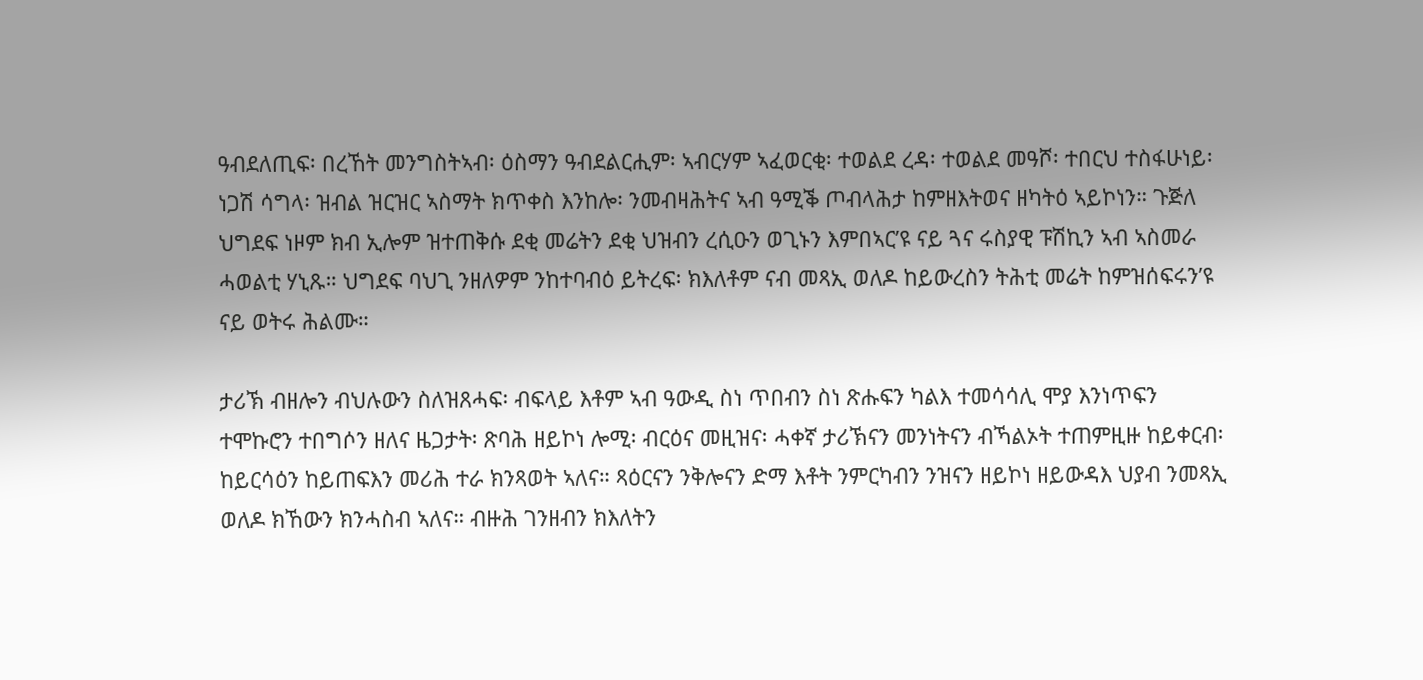ዓብደለጢፍ፡ በረኸት መንግስትኣብ፡ ዕስማን ዓብደልርሒም፡ ኣብርሃም ኣፈወርቂ፡ ተወልደ ረዳ፡ ተወልደ መዓሾ፡ ተበርህ ተስፋሁነይ፡ ነጋሽ ሳግላ፡ ዝብል ዝርዝር ኣስማት ክጥቀስ እንከሎ፡ ንመብዛሕትና ኣብ ዓሚቕ ጦብላሕታ ከምዘእትወና ዘካትዕ ኣይኮነን። ጉጅለ ህግደፍ ነዞም ክብ ኢሎም ዝተጠቅሱ ደቂ መሬትን ደቂ ህዝብን ረሲዑን ወጊኑን እምበኣር’ዩ ናይ ጓና ሩስያዊ ፑሽኪን ኣብ ኣስመራ ሓወልቲ ሃኒጹ። ህግደፍ ባህጊ ንዘለዎም ንከተባብዕ ይትረፍ፡ ክእለቶም ናብ መጻኢ ወለዶ ከይውረስን ትሕቲ መሬት ከምዝሰፍሩን’ዩ ናይ ወትሩ ሕልሙ።

ታሪኽ ብዘሎን ብህሉውን ስለዝጸሓፍ፡ ብፍላይ እቶም ኣብ ዓውዲ ስነ ጥበብን ስነ ጽሑፍን ካልእ ተመሳሳሊ ሞያ እንነጥፍን ተሞኩሮን ተበግሶን ዘለና ዜጋታት፡ ጽባሕ ዘይኮነ ሎሚ፡ ብርዕና መዚዝና፡ ሓቀኛ ታሪኽናን መንነትናን ብኻልኦት ተጠምዚዙ ከይቀርብ፡ ከይርሳዕን ከይጠፍእን መሪሕ ተራ ክንጻወት ኣለና። ጻዕርናን ንቅሎናን ድማ እቶት ንምርካብን ንዝናን ዘይኮነ ዘይውዳእ ህያብ ንመጻኢ ወለዶ ክኸውን ክንሓስብ ኣለና። ብዙሕ ገንዘብን ክእለትን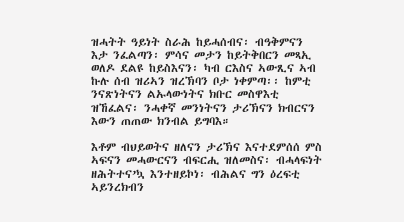ዝሓትት ዓይነት ስራሕ ከይሓሰብና፡ ብዓቅምናን እታ ንፈልጣን፡ ምሳና መታን ከይትቅበርን መጻኢ ወለዶ ደልዩ ከይስእናን፡ ካብ ርእስና ኣውጺና ኣብ ኩሉ ሰብ ዝሪኣን ዝረኽባን ቦታ ነቀምጣ፡፡ ከምቲ ንናጽነትናን ልኡላውነትና ክቡር መስዋእቲ ዝኸፈልና፡ ንሓቀኛ መንነትናን ታሪኽናን ክብርናን እውን ጠጠው ክንብል ይግባእ።

እቶም ብህይወትና ዘለናን ታሪኽና እናተደምሰሰ ምስ ኣፍናን መሓውርናን ብፍርሒ ዝለመስና፡ ብሓላፍነት ዘሕትተና’ኳ እንተዘይኮነ፡ ብሕልና ግን ዕረፍቲ ኣይንረክብን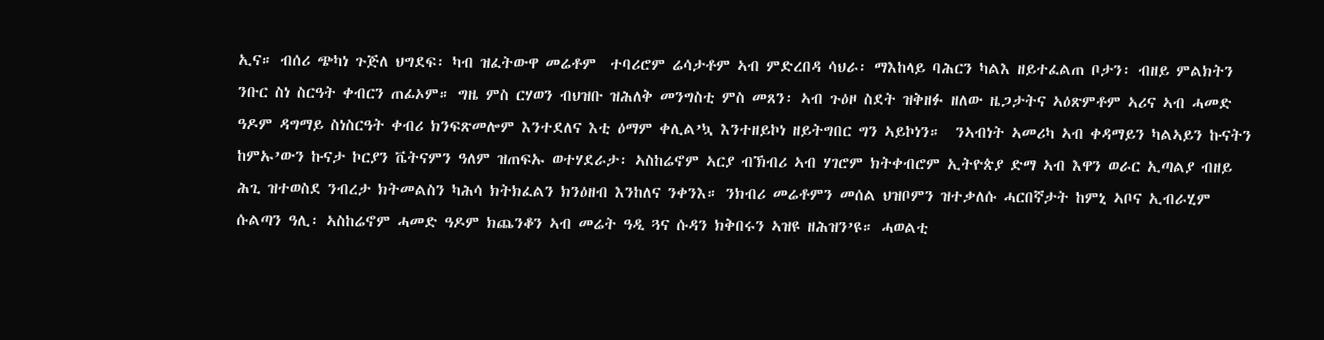ኢና። ብሰሪ ጭካነ ጉጅለ ህግደፍ፡ ካብ ዝፈትውዋ መሬቶም  ተባሪሮም ሬሳታቶም ኣብ ምድረበዳ ሳህራ፡ ማእከላይ ባሕርን ካልእ ዘይተፈልጠ ቦታን፡ ብዘይ ምልክትን ንቡር ስነ ስርዓት ቀብርን ጠፊኦም። ግዜ ምስ ርሃወን ብህዝቡ ዝሕለቅ መንግስቲ ምስ መጸን፡ ኣብ ጉዕዞ ስደት ዝቅዘፉ ዘለው ዜጋታትና ኣዕጽምቶም ኣሪና ኣብ ሓመድ ዓዶም ዳግማይ ስነስርዓት ቀብሪ ክንፍጽመሎም እንተደለና እቲ ዕማም ቀሊል’ኳ እንተዘይኮነ ዘይትግበር ግን ኣይኮነን።  ንኣብነት ኣመሪካ ኣብ ቀዳማይን ካልኣይን ኩናትን ከምኡ’ውን ኩናታ ኮርያን ቬትናምን ዓለም ዝጠፍኡ ወተሃደራታ፡ ኣስከሬኖም ኣርያ ብኽብሪ ኣብ ሃገሮም ክትቀብሮም ኢትዮጵያ ድማ ኣብ እዋን ወራር ኢጣልያ ብዘይ ሕጊ ዝተወስደ ንብረታ ክትመልስን ካሕሳ ክትክፈልን ክንዕዘብ እንከለና ንቀንእ። ንክብሪ መሬቶምን መሰል ህዝቦምን ዝተቃለሱ ሓርበኛታት ከምኒ ኣቦና ኢብራሂም ሱልጣን ዓሊ፡ ኣስከሬኖም ሓመድ ዓዶም ክጨንቆን ኣብ መሬት ዓዲ ጓና ሱዳን ክቅበሩን ኣዝዩ ዘሕዝን’ዩ። ሓወልቲ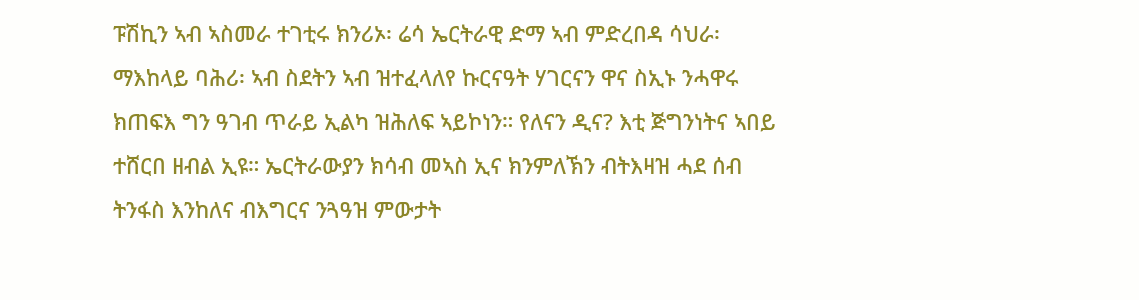ፑሽኪን ኣብ ኣስመራ ተገቲሩ ክንሪኦ፡ ሬሳ ኤርትራዊ ድማ ኣብ ምድረበዳ ሳህራ፡ ማእከላይ ባሕሪ፡ ኣብ ስደትን ኣብ ዝተፈላለየ ኩርናዓት ሃገርናን ዋና ስኢኑ ንሓዋሩ ክጠፍእ ግን ዓገብ ጥራይ ኢልካ ዝሕለፍ ኣይኮነን። የለናን ዲና? እቲ ጅግንነትና ኣበይ ተሸርበ ዘብል ኢዩ። ኤርትራውያን ክሳብ መኣስ ኢና ክንምለኽን ብትእዛዝ ሓደ ሰብ ትንፋስ እንከለና ብእግርና ንጓዓዝ ምውታት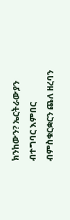ክንከውን? ኤርትራውያን ብተግባር እምበር ብምስቁርቋርን ጨለ ዘረባን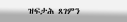ዝፍታሕ ጸገምን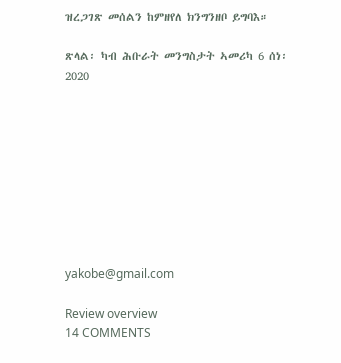ዝረጋገጽ መሰልን ከምዘየለ ክንግንዘቦ ይግባእ።

ጽላል፡ ካብ ሕቡራት መንግስታት ኣመሪካ 6 ሰነ፡ 2020









yakobe@gmail.com

Review overview
14 COMMENTS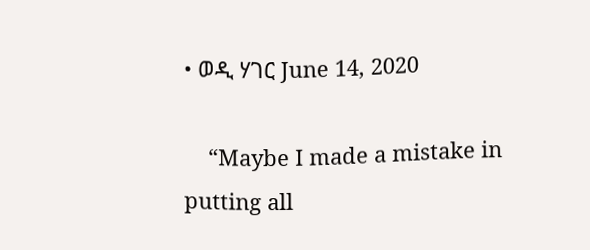• ወዲ ሃገር June 14, 2020

    “Maybe I made a mistake in putting all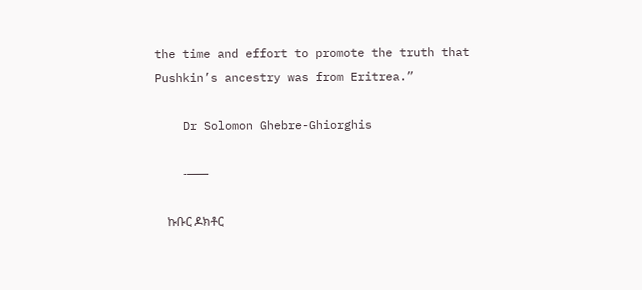the time and effort to promote the truth that Pushkin’s ancestry was from Eritrea.”

    Dr Solomon Ghebre-Ghiorghis

    ‐———

    ኩቡር ዶክቶር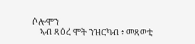ሶሎሞን
    ኣብ ጻዕረ ሞት ንዝርካብ ፥ መጻወቲ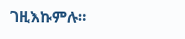ገዚእኩምሉ።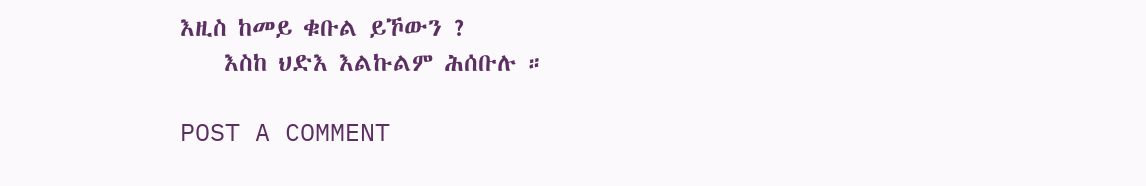እዚስ ከመይ ቁቡል ይኾውን ?
    እስከ ህድእ እልኩልም ሕሰቡሉ ።

POST A COMMENT